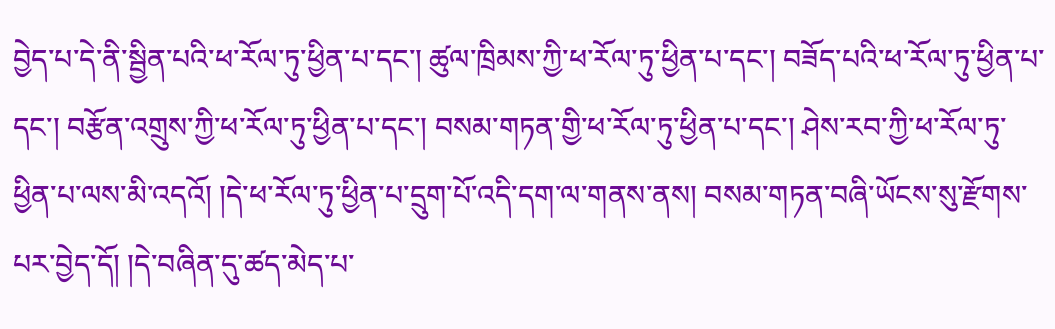བྱེད་པ་དེ་ནི་སྦྱིན་པའི་ཕ་རོལ་ཏུ་ཕྱིན་པ་དང་། ཚུལ་ཁྲིམས་ཀྱི་ཕ་རོལ་ཏུ་ཕྱིན་པ་དང་། བཟོད་པའི་ཕ་རོལ་ཏུ་ཕྱིན་པ་དང་། བརྩོན་འགྲུས་ཀྱི་ཕ་རོལ་ཏུ་ཕྱིན་པ་དང་། བསམ་གཏན་གྱི་ཕ་རོལ་ཏུ་ཕྱིན་པ་དང་། ཤེས་རབ་ཀྱི་ཕ་རོལ་ཏུ་ཕྱིན་པ་ལས་མི་འདའོ། །དེ་ཕ་རོལ་ཏུ་ཕྱིན་པ་དྲུག་པོ་འདི་དག་ལ་གནས་ནས། བསམ་གཏན་བཞི་ཡོངས་སུ་རྫོགས་པར་བྱེད་དོ། །དེ་བཞིན་དུ་ཚད་མེད་པ་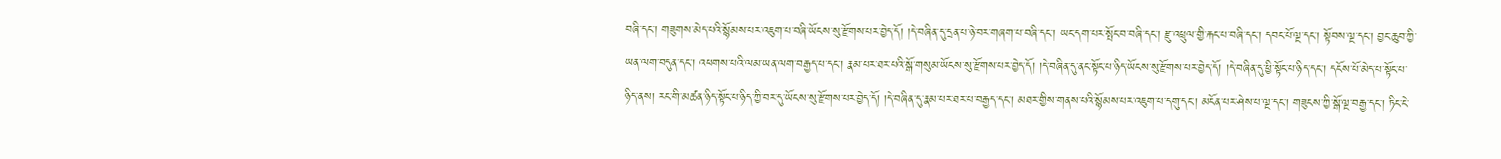བཞི་དང་། གཟུགས་མེད་པའི་སྙོམས་པར་འཇུག་པ་བཞི་ཡོངས་སུ་རྫོགས་པར་བྱེད་དོ། །དེ་བཞིན་དུ་དྲན་པ་ཉེ་བར་གཞག་པ་བཞི་དང་། ཡང་དག་པར་སྤོང་བ་བཞི་དང་། རྫུ་འཕྲུལ་གྱི་རྐང་པ་བཞི་དང་། དབང་པོ་ལྔ་དང་། སྟོབས་ལྔ་དང་། བྱང་ཆུབ་ཀྱི་ཡན་ལག་བདུན་དང་། འཕགས་པའི་ལམ་ཡན་ལག་བརྒྱད་པ་དང་། རྣམ་པར་ཐར་པའི་སྒོ་གསུམ་ཡོངས་སུ་རྫོགས་པར་བྱེད་དོ། །དེ་བཞིན་དུ་ནང་སྟོང་པ་ཉིད་ཡོངས་སུ་རྫོགས་པར་བྱེད་དོ། །དེ་བཞིན་དུ་ཕྱི་སྟོང་པ་ཉིད་དང་། དངོས་པོ་མེད་པ་སྟོང་པ་ཉིད་ནས། རང་གི་མཚན་ཉིད་སྟོང་པ་ཉིད་ཀྱི་བར་དུ་ཡོངས་སུ་རྫོགས་པར་བྱེད་དོ། །དེ་བཞིན་དུ་རྣམ་པར་ཐར་པ་བརྒྱད་དང་། མཐར་གྱིས་གནས་པའི་སྙོམས་པར་འཇུག་པ་དགུ་དང་། མངོན་པར་ཤེས་པ་ལྔ་དང་། གཟུངས་ཀྱི་སྒོ་ལྔ་བརྒྱ་དང་། ཏིང་ངེ་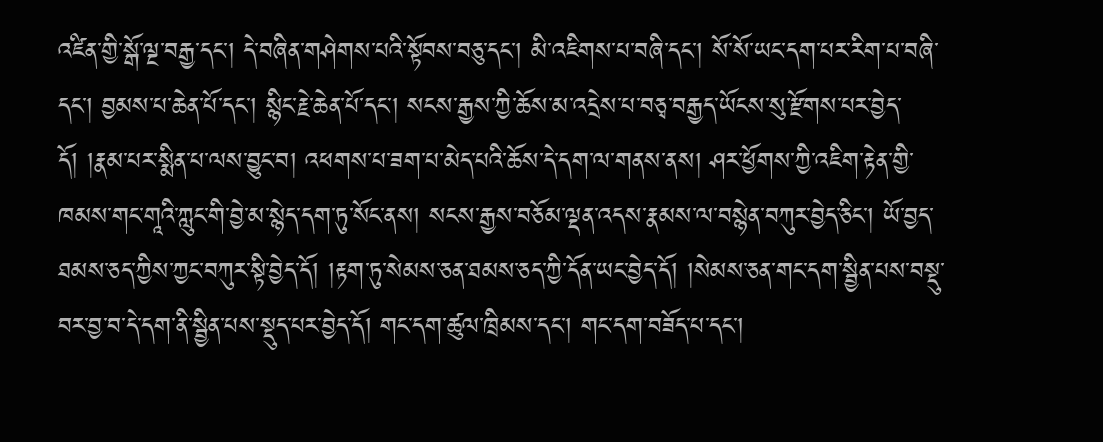འཛིན་གྱི་སྒོ་ལྔ་བརྒྱ་དང་། དེ་བཞིན་གཤེགས་པའི་སྟོབས་བཅུ་དང་། མི་འཇིགས་པ་བཞི་དང་། སོ་སོ་ཡང་དག་པར་རིག་པ་བཞི་དང་། བྱམས་པ་ཆེན་པོ་དང་། སྙིང་རྗེ་ཆེན་པོ་དང་། སངས་རྒྱས་ཀྱི་ཆོས་མ་འདྲེས་པ་བཅྭ་བརྒྱད་ཡོངས་སུ་རྫོགས་པར་བྱེད་དོ། །རྣམ་པར་སྨིན་པ་ལས་བྱུང་བ། འཕགས་པ་ཟག་པ་མེད་པའི་ཆོས་དེ་དག་ལ་གནས་ནས། ཤར་ཕྱོགས་ཀྱི་འཇིག་རྟེན་གྱི་ཁམས་གང་གཱའི་ཀླུང་གི་བྱེ་མ་སྙེད་དག་ཏུ་སོང་ནས། སངས་རྒྱས་བཅོམ་ལྡན་འདས་རྣམས་ལ་བསྙེན་བཀུར་བྱེད་ཅིང་། ཡོ་བྱད་ཐམས་ཅད་ཀྱིས་ཀྱང་བཀུར་སྟི་བྱེད་དོ། །རྟག་ཏུ་སེམས་ཅན་ཐམས་ཅད་ཀྱི་དོན་ཡང་བྱེད་དོ། །སེམས་ཅན་གང་དག་སྦྱིན་པས་བསྡུ་བར་བྱ་བ་དེ་དག་ནི་སྦྱིན་པས་སྡུད་པར་བྱེད་དོ། གང་དག་ཚུལ་ཁྲིམས་དང་། གང་དག་བཟོད་པ་དང་།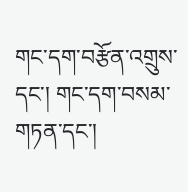གང་དག་བརྩོན་འགྲུས་དང་། གང་དག་བསམ་གཏན་དང་།